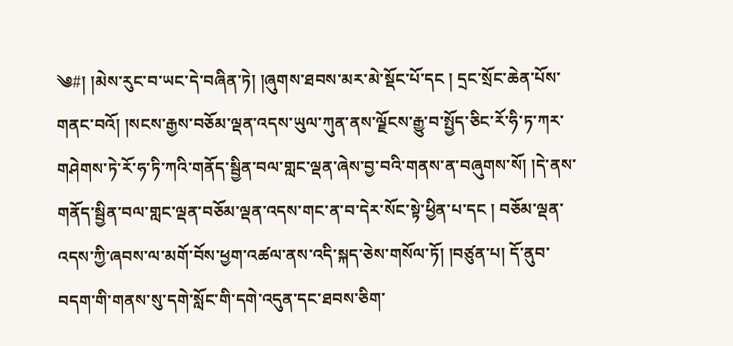༄#། །མེས་རུང་བ་ཡང་དེ་བཞིན་ཏེ། །ཞུགས་ཐབས་མར་མེ་སྡོང་པོ་དང ། དྲང་སྲོང་ཆེན་པོས་གནང་བའོ། །སངས་རྒྱས་བཅོམ་ལྡན་འདས་ཡུལ་ཀུན་ནས་ལྗོངས་རྒྱུ་བ་སྤྱོད་ཅིང་རོ་ཧི་ཏ་ཀར་གཤེགས་ཏེ་རོ་ཧ་ཏི་ཀའི་གནོད་སྦྱིན་བལ་གླང་ལྡན་ཞེས་བྱ་བའི་གནས་ན་བཞུགས་སོ། །དེ་ནས་གནོད་སྦྱིན་བལ་གླང་ལྡན་བཅོམ་ལྡན་འདས་གང་ན་བ་དེར་སོང་སྟེ་ཕྱིན་པ་དང ། བཅོམ་ལྡན་འདས་ཀྱི་ཞབས་ལ་མགོ་བོས་ཕྱག་འཚལ་ནས་འདི་སྐད་ཅེས་གསོལ་ཏོ། །བཙུན་པ། དོ་ནུབ་བདག་གི་གནས་སུ་དགེ་སློང་གི་དགེ་འདུན་དང་ཐབས་ཅིག་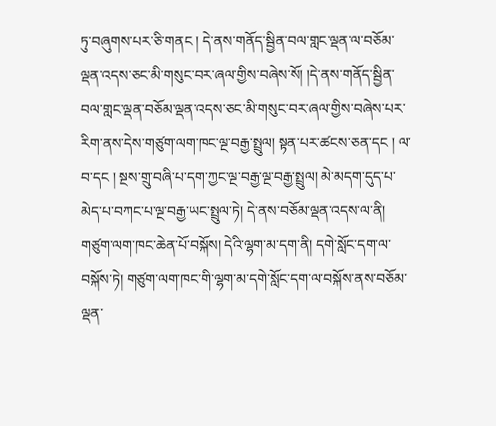ཏུ་བཞུགས་པར་ཅི་གནང ། དེ་ནས་གནོད་སྦྱིན་བལ་གླང་ལྡན་ལ་བཅོམ་ལྡན་འདས་ཅང་མི་གསུང་བར་ཞལ་གྱིས་བཞེས་སོ། །དེ་ནས་གནོད་སྦྱིན་བལ་གླང་ལྡན་བཅོམ་ལྡན་འདས་ཅང་མི་གསུང་བར་ཞལ་གྱིས་བཞེས་པར་རིག་ནས་དེས་གཙུག་ལག་ཁང་ལྔ་བརྒྱ་སྤྲུལ། སྟན་པར་ཚངས་ཅན་དང ། ལ་བ་དང ། སྔས་གྲུ་བཞི་པ་དག་ཀྱང་ལྔ་བརྒྱ་ལྔ་བརྒྱ་སྤྲུལ། མེ་མདག་དུད་པ་མེད་པ་བཀང་པ་ལྔ་བརྒྱ་ཡང་སྤྲུལ་ཏེ། དེ་ནས་བཅོམ་ལྡན་འདས་ལ་ནི། གཙུག་ལག་ཁང་ཆེན་པོ་བསྐོས། དེའི་ལྷག་མ་དག་ནི། དགེ་སློང་དག་ལ་བསྐོས་ཏེ། གཙུག་ལག་ཁང་གི་ལྷག་མ་དགེ་སློང་དག་ལ་བསྐོས་ནས་བཅོམ་ལྡན་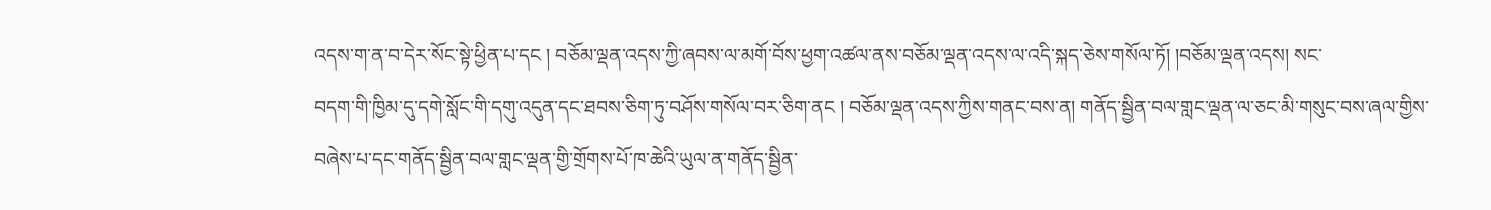འདས་ག་ན་བ་དེར་སོང་སྟེ་ཕྱིན་པ་དང ། བཅོམ་ལྡན་འདས་ཀྱི་ཞབས་ལ་མགོ་བོས་ཕྱག་འཚལ་ནས་བཅོམ་ལྡན་འདས་ལ་འདི་སྐད་ཅེས་གསོལ་ཏོ། །བཅོམ་ལྡན་འདས། སང་
བདག་གི་ཁྱིམ་དུ་དགེ་སློང་གི་དགུ་འདུན་དང་ཐབས་ཅིག་ཏུ་བཤོས་གསོལ་བར་ཅིག་ནང ། བཅོམ་ལྡན་འདས་ཀྱིས་གནང་བས་ན། གནོད་སྦྱིན་བལ་གླང་ལྡན་ལ་ཅང་མི་གསུང་བས་ཞལ་གྱིས་བཞེས་པ་དང་གནོད་སྦྱིན་བལ་གླང་ལྡན་གྱི་གྲོགས་པོ་ཁ་ཆེའི་ཡུལ་ན་གནོད་སྦྱིན་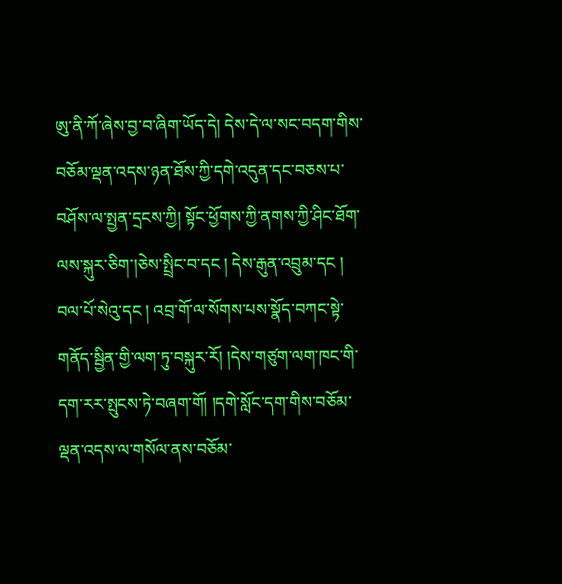ཨུ་ནི་ཀོ་ཞེས་བྱ་བ་ཞིག་ཡོད་དེ། དེས་དེ་ལ་སང་བདག་གིས་བཅོམ་ལྡན་འདས་ཉན་ཐོས་ཀྱི་དགེ་འདུན་དང་བཅས་པ་བཤོས་ལ་སྤྱན་དྲངས་ཀྱི། སྟོང་ཕྱོགས་ཀྱི་ནགས་ཀྱི་ཤིང་ཐོག་ལས་སྐུར་ཅིག་།ཅེས་སྤྲིང་བ་དང ། དེས་རྒུན་འབྲུམ་དང ། བལ་པོ་སེའུ་དང ། འབྲ་གོ་ལ་སོགས་པས་སྣོད་བཀང་སྟེ་གནོད་སྦྱིན་གྱི་ལག་ཏུ་བསྐུར་རོ། །དེས་གཙུག་ལག་ཁང་གི་དག་རར་སྤུངས་ཏེ་བཞག་གོ། །དགེ་སློང་དག་གིས་བཅོམ་ལྡན་འདས་ལ་གསོལ་ནས་བཅོམ་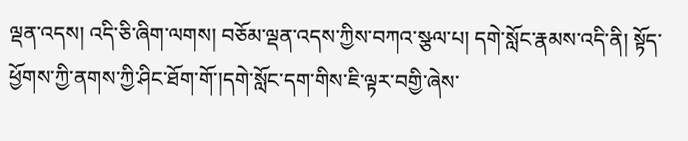ལྡན་འདས། འདི་ཅི་ཞིག་ལགས། བཅོམ་ལྡན་འདས་ཀྱིས་བཀའ་སྩལ་པ། དགེ་སློང་རྣམས་འདི་ནི། སྟོད་ཕྱོགས་ཀྱི་ནགས་ཀྱི་ཤིང་ཐོག་གོ་།དགེ་སློང་དག་གིས་ཇི་ལྟར་བགྱི་ཞེས་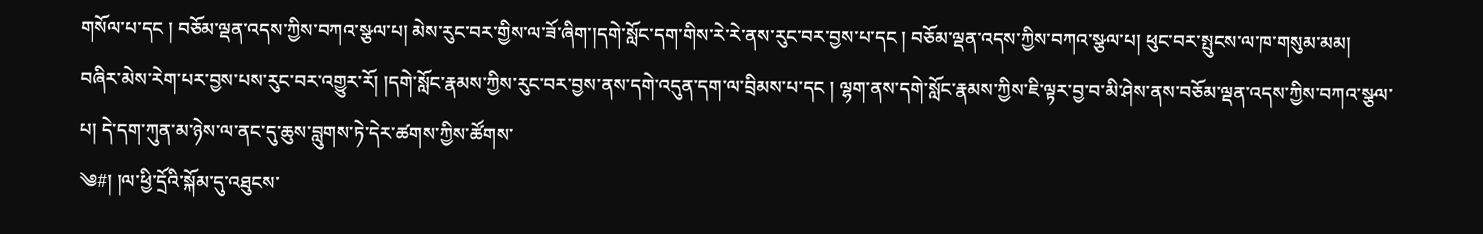གསོལ་པ་དང ། བཅོམ་ལྡན་འདས་ཀྱིས་བཀའ་སྩལ་པ། མེས་རུང་བར་གྱིས་ལ་ཟོ་ཞིག་།དགེ་སློང་དག་གིས་རེ་རེ་ནས་རུང་བར་བྱས་པ་དང ། བཅོམ་ལྡན་འདས་ཀྱིས་བཀའ་སྩལ་པ། ཕུང་བར་སྤུངས་ལ་ཁ་གསུམ་མམ། བཞིར་མེས་རེག་པར་བྱས་པས་རུང་བར་འགྱུར་རོ། །དགེ་སློང་རྣམས་ཀྱིས་རུང་བར་བྱས་ནས་དགེ་འདུན་དག་ལ་བྲིམས་པ་དང ། ལྷག་ནས་དགེ་སློང་རྣམས་ཀྱིས་ཇི་ལྟར་བྱ་བ་མི་ཤེས་ནས་བཅོམ་ལྡན་འདས་ཀྱིས་བཀའ་སྩལ་པ། དེ་དག་ཀུན་མ་ཉེས་ལ་ནང་དུ་ཆུས་བླུགས་ཏེ་དེར་ཚགས་ཀྱིས་ཚོགས་
༄#། །ལ་ཕྱི་དྲོའི་སྐོམ་དུ་འཐུངས་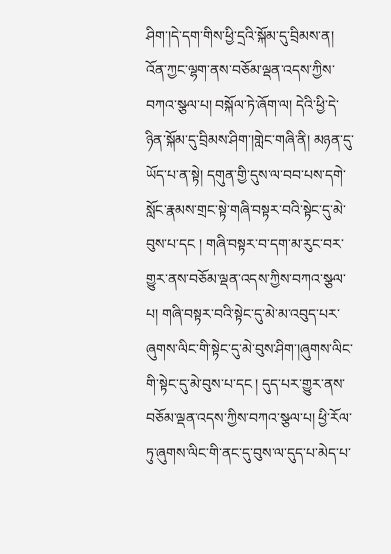ཤིག་།དེ་དག་གིས་ཕྱི་དྲའི་སྐོམ་དུ་བྲིམས་ན། འོན་ཀྱང་ལྷག་ནས་བཅོམ་ལྡན་འདས་ཀྱིས་བཀའ་སྩལ་པ། བསྐོལ་ཏེ་ཞོག་ལ། དེའི་ཕྱི་དེ་ཉིན་སྐོམ་དུ་བྲིམས་ཤིག་།གླེང་གཞི་ནི། མཉན་དུ་ཡོད་པ་ན་སྟེ། དགུན་གྱི་དུས་ལ་བབ་པས་དགེ་སློང་རྣམས་གྲང་སྟེ་གཞི་བསྟར་བའི་སྟེང་དུ་མེ་བུས་པ་དང ། གཞི་བསྟར་བ་དག་མ་རུང་བར་གྱུར་ནས་བཅོམ་ལྡན་འདས་ཀྱིས་བཀའ་སྩལ་པ། གཞི་བསྟར་བའི་སྟེང་དུ་མེ་མ་འབུད་པར་ཞུགས་ལིང་གི་སྟེང་དུ་མེ་བུས་ཤིག་།ཞུགས་ལིང་གི་སྟེང་དུ་མེ་བུས་པ་དང ། དུད་པར་གྱུར་ནས་བཅོམ་ལྡན་འདས་ཀྱིས་བཀའ་སྩལ་པ། ཕྱི་རོལ་ཏུ་ཞུགས་ལིང་གི་ནང་དུ་བུས་ལ་དུད་པ་མེད་པ་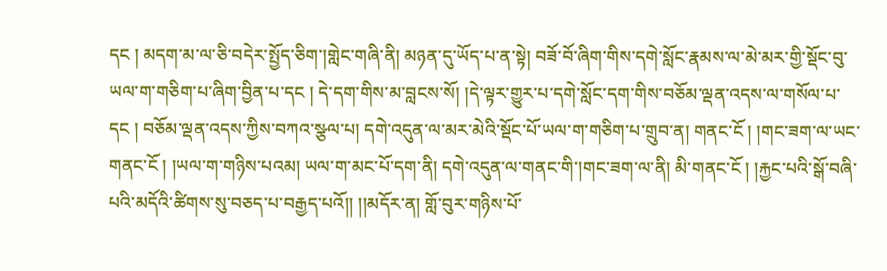དང ། མདག་མ་ལ་ཅི་བདེར་སྤྱོད་ཅིག་།གླེང་གཞི་ནི། མཉན་དུ་ཡོད་པ་ན་སྟེ། བཟོ་བོ་ཞིག་གིས་དགེ་སློང་རྣམས་ལ་མེ་མར་གྱི་སྡོང་བུ་ཡལ་ག་གཅིག་པ་ཞིག་བྱིན་པ་དང ། དེ་དག་གིས་མ་བླངས་སོ། །དེ་ལྟར་གྱུར་པ་དགེ་སློང་དག་གིས་བཅོམ་ལྡན་འདས་ལ་གསོལ་པ་དང ། བཅོམ་ལྡན་འདས་ཀྱིས་བཀའ་སྩལ་པ། དགེ་འདུན་ལ་མར་མེའི་སྡོང་པོ་ཡལ་ག་གཅིག་པ་གྲུབ་ན། གནང་ངོ ། །གང་ཟག་ལ་ཡང་གནང་ངོ ། །ཡལ་ག་གཉིས་པའམ། ཡལ་ག་མང་པོ་དག་ནི། དགེ་འདུན་ལ་གནང་གི་།གང་ཟག་ལ་ནི། མི་གནང་ངོ ། །རྐྱང་པའི་སྒོ་བཞི་པའི་མདོའི་ཚིགས་སུ་བཅད་པ་བརྒྱད་པའོ།། །།མདོར་ན། གློ་བུར་གཉིས་པོ་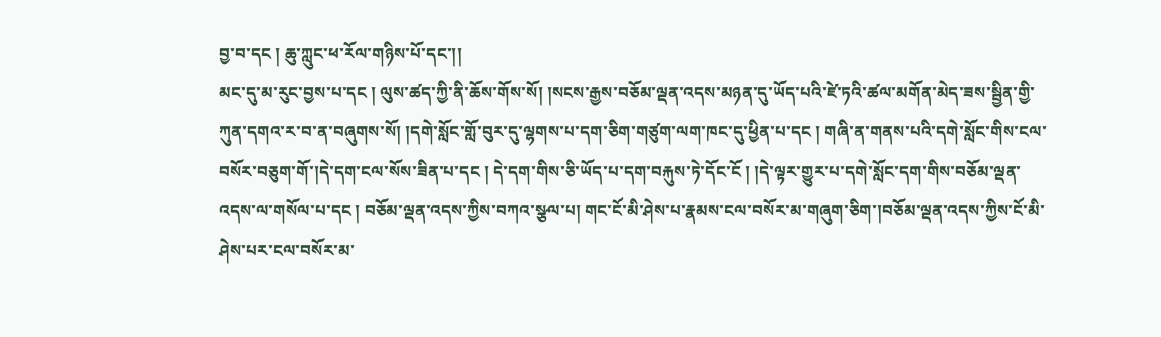བྱ་བ་དང ། ཆུ་ཀླུང་ཕ་རོལ་གཉིས་པོ་དང་།།
མང་དུ་མ་རུང་བྱས་པ་དང ། ལུས་ཚད་ཀྱི་ནི་ཆོས་གོས་སོ། །སངས་རྒྱས་བཅོམ་ལྡན་འདས་མཉན་དུ་ཡོད་པའི་ཛེ་ཏའི་ཚལ་མགོན་མེད་ཟས་སྦྱིན་གྱི་ཀུན་དགའ་ར་བ་ན་བཞུགས་སོ། །དགེ་སློང་གློ་བུར་དུ་ལྷགས་པ་དག་ཅིག་གཙུག་ལག་ཁང་དུ་ཕྱིན་པ་དང ། གཞི་ན་གནས་པའི་དགེ་སློང་གིས་ངལ་བསོར་བཅུག་གོ་།དེ་དག་ངལ་སོས་ཟིན་པ་དང ། དེ་དག་གིས་ཅི་ཡོད་པ་དག་བརྐུས་ཏེ་དོང་ངོ ། །དེ་ལྟར་གྱུར་པ་དགེ་སློང་དག་གིས་བཅོམ་ལྡན་འདས་ལ་གསོལ་པ་དང ། བཅོམ་ལྡན་འདས་ཀྱིས་བཀའ་སྩལ་པ། གང་ངོ་མི་ཤེས་པ་རྣམས་ངལ་བསོར་མ་གཞུག་ཅིག་།བཅོམ་ལྡན་འདས་ཀྱིས་ངོ་མི་ཤེས་པར་ངལ་བསོར་མ་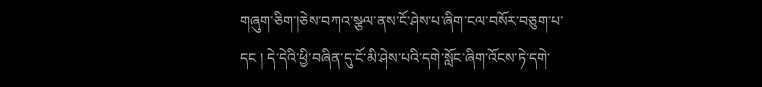གཞུག་ཅིག་།ཅེས་བཀའ་སྩལ་ནས་ངོ་ཤེས་པ་ཞིག་ངལ་བསོར་བཅུག་པ་དང ། དེ་དེའི་ཕྱི་བཞིན་དུ་ངོ་མི་ཤེས་པའི་དགེ་སློང་ཞིག་འོངས་ཏེ་དགེ་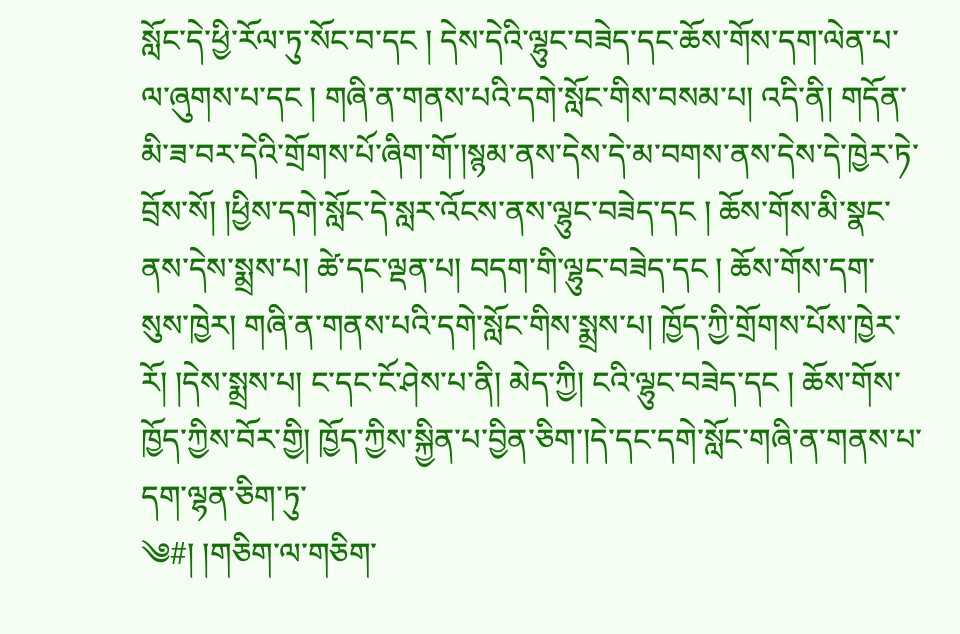སློང་དེ་ཕྱི་རོལ་ཏུ་སོང་བ་དང ། དེས་དེའི་ལྷུང་བཟེད་དང་ཆོས་གོས་དག་ལེན་པ་ལ་ཞུགས་པ་དང ། གཞི་ན་གནས་པའི་དགེ་སློང་གིས་བསམ་པ། འདི་ནི། གདོན་མི་ཟ་བར་དེའི་གྲོགས་པོ་ཞིག་གོ་།སྙམ་ནས་དེས་དེ་མ་བགས་ནས་དེས་དེ་ཁྱེར་ཏེ་བྲོས་སོ། །ཕྱིས་དགེ་སློང་དེ་སླར་འོངས་ནས་ལྷུང་བཟེད་དང ། ཆོས་གོས་མི་སྣང་ནས་དེས་སྨྲས་པ། ཚེ་དང་ལྡན་པ། བདག་གི་ལྷུང་བཟེད་དང ། ཆོས་གོས་དག་སུས་ཁྱེར། གཞི་ན་གནས་པའི་དགེ་སློང་གིས་སྨྲས་པ། ཁྱོད་ཀྱི་གྲོགས་པོས་ཁྱེར་རོ། །དེས་སྨྲས་པ། ང་དང་ངོ་ཤེས་པ་ནི། མེད་ཀྱི། ངའི་ལྷུང་བཟེད་དང ། ཆོས་གོས་ཁྱོད་ཀྱིས་བོར་གྱི། ཁྱོད་ཀྱིས་སྐྱིན་པ་བྱིན་ཅིག་།དེ་དང་དགེ་སློང་གཞི་ན་གནས་པ་དག་ལྷན་ཅིག་ཏུ་
༄#། །གཅིག་ལ་གཅིག་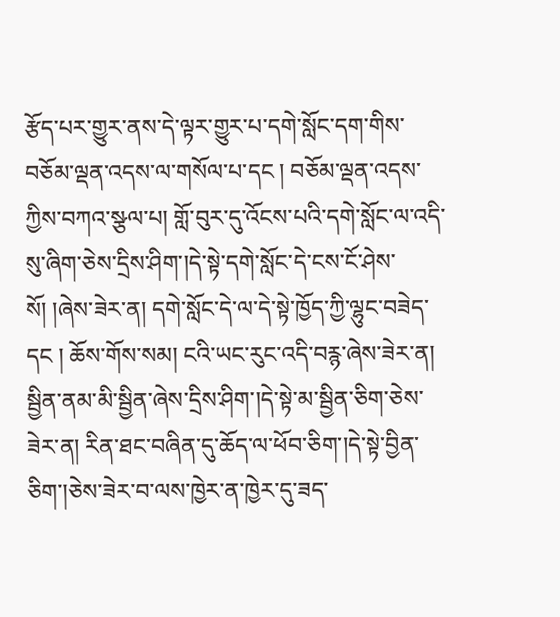རྩོད་པར་གྱུར་ནས་དེ་ལྟར་གྱུར་པ་དགེ་སློང་དག་གིས་བཅོམ་ལྡན་འདས་ལ་གསོལ་པ་དང ། བཅོམ་ལྡན་འདས་ཀྱིས་བཀའ་སྩལ་པ། གློ་བུར་དུ་འོངས་པའི་དགེ་སློང་ལ་འདི་སུ་ཞིག་ཅེས་དྲིས་ཤིག་།དེ་སྟེ་དགེ་སློང་དེ་ངས་ངོ་ཤེས་སོ། །ཞེས་ཟེར་ན། དགེ་སློང་དེ་ལ་དེ་སྟེ་ཁྱོད་ཀྱི་ལྷུང་བཟེད་དང ། ཆོས་གོས་སམ། ངའི་ཡང་རུང་འདི་བརྙ་ཞེས་ཟེར་ན། སྦྱིན་ནམ་མི་སྦྱིན་ཞེས་དྲིས་ཤིག་།དེ་སྟེ་མ་སྦྱིན་ཅིག་ཅེས་ཟེར་ན། རིན་ཐང་བཞིན་དུ་ཆོད་ལ་ཕོབ་ཅིག་།དེ་སྟེ་བྱིན་ཅིག་།ཅེས་ཟེར་བ་ལས་ཁྱེར་ན་ཁྱེར་དུ་ཟད་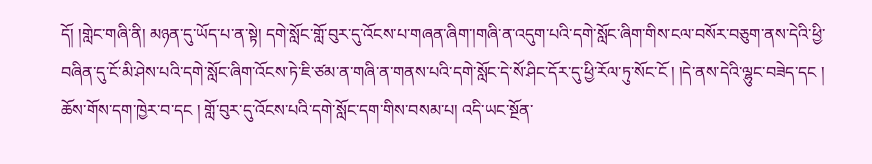དོ། །གླེང་གཞི་ནི། མཉན་དུ་ཡོད་པ་ན་སྟེ། དགེ་སློང་གློ་བུར་དུ་འོངས་པ་གཞན་ཞིག་།གཞི་ན་འདུག་པའི་དགེ་སློང་ཞིག་གིས་ངལ་བསོར་བཅུག་ནས་དེའི་ཕྱི་བཞིན་དུ་ངོ་མི་ཤེས་པའི་དགེ་སློང་ཞིག་འོངས་ཏེ་ཇི་ཙམ་ན་གཞི་ན་གནས་པའི་དགེ་སློང་དེ་སོ་ཤིང་དོར་དུ་ཕྱི་རོལ་ཏུ་སོང་ངོ ། །དེ་ནས་དེའི་ལྷུང་བཟེད་དང ། ཆོས་གོས་དག་ཁྱེར་བ་དང ། གློ་བུར་དུ་འོངས་པའི་དགེ་སློང་དག་གིས་བསམ་པ། འདི་ཡང་སྔོན་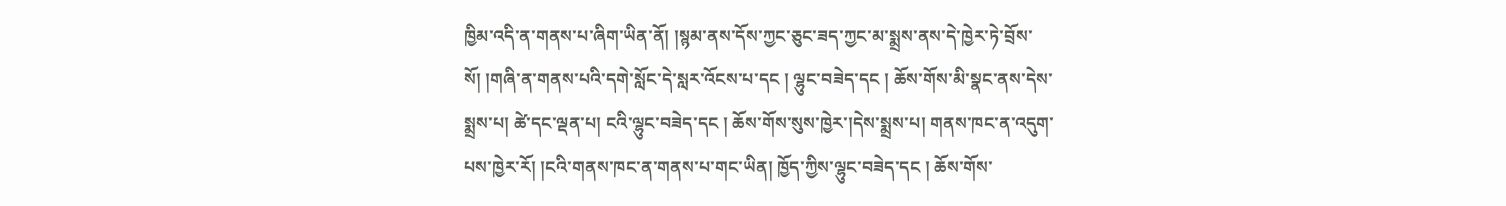ཁྱིམ་འདི་ན་གནས་པ་ཞིག་ཡིན་ནོ། །སྙམ་ནས་དོས་ཀྱང་ཅུང་ཟད་ཀྱང་མ་སྨྲས་ནས་དེ་ཁྱེར་ཏེ་བྲོས་སོ། །གཞི་ན་གནས་པའི་དགེ་སློང་དེ་སླར་འོངས་པ་དང ། ལྷུང་བཟེད་དང ། ཆོས་གོས་མི་སྣང་ནས་དེས་སྨྲས་པ། ཚེ་དང་ལྡན་པ། ངའི་ལྷུང་བཟེད་དང ། ཆོས་གོས་སུས་ཁྱེར་།དེས་སྨྲས་པ། གནས་ཁང་ན་འདུག་པས་ཁྱེར་རོ། །ངའི་གནས་ཁང་ན་གནས་པ་གང་ཡིན། ཁྱོད་ཀྱིས་ལྷུང་བཟེད་དང ། ཆོས་གོས་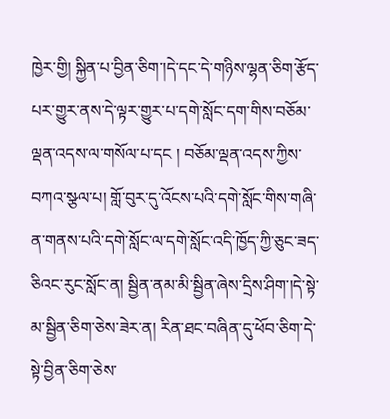ཁྱེར་གྱི། སྐྱིན་པ་བྱིན་ཅིག་།དེ་དང་དེ་གཉིས་ལྷན་ཅིག་རྩོད་པར་གྱུར་ནས་དེ་ལྟར་གྱུར་པ་དགེ་སློང་དག་གིས་བཅོམ་ལྡན་འདས་ལ་གསོལ་པ་དང ། བཅོམ་ལྡན་འདས་ཀྱིས་བཀའ་སྩལ་པ། གློ་བུར་དུ་འོངས་པའི་དགེ་སློང་གིས་གཞི་ན་གནས་པའི་དགེ་སློང་ལ་དགེ་སློང་འདི་ཁྱོད་ཀྱི་ཅུང་ཟད་ཅིའང་རུང་སློང་ན། སྦྱིན་ནམ་མི་སྦྱིན་ཞེས་དྲིས་ཤིག་།དེ་སྟེ་མ་སྦྱིན་ཅིག་ཅེས་ཟེར་ན། རིན་ཐང་བཞིན་དུ་ཕོབ་ཅིག་དེ་སྟེ་བྱིན་ཅིག་ཅེས་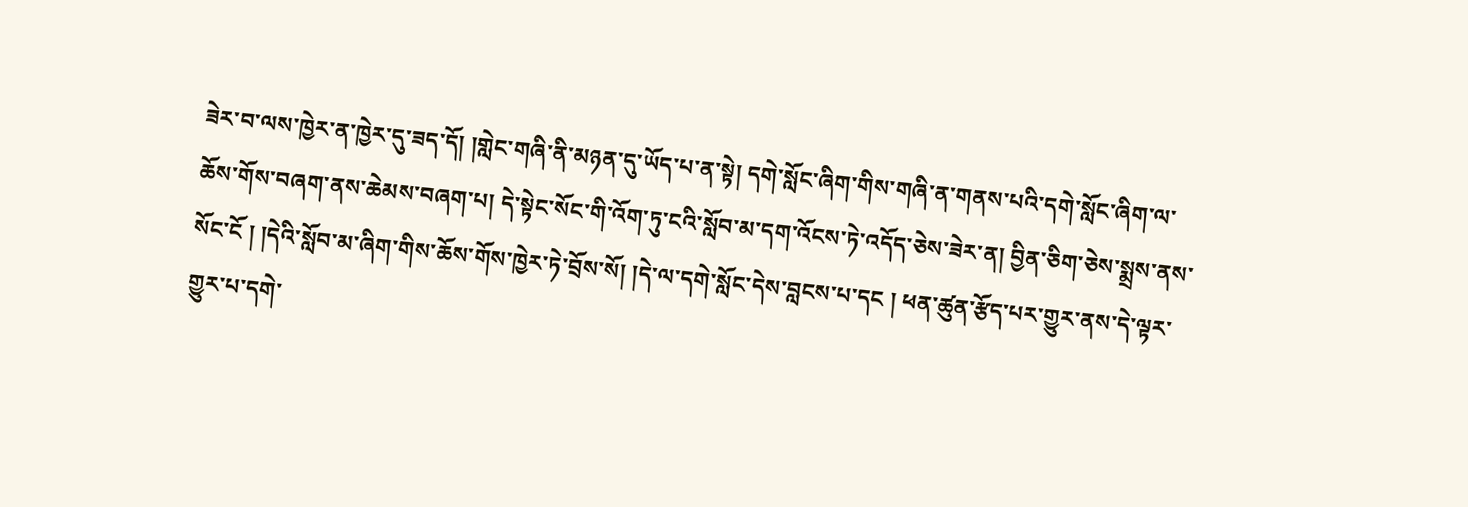ཟེར་བ་ལས་ཁྱེར་ན་ཁྱེར་དུ་ཟད་དོ། །གླེང་གཞི་ནི་མཉན་དུ་ཡོད་པ་ན་སྟེ། དགེ་སློང་ཞིག་གིས་གཞི་ན་གནས་པའི་དགེ་སློང་ཞིག་ལ་ཆོས་གོས་བཞག་ནས་ཆེམས་བཞག་པ། དེ་སྟེང་སོང་གི་འོག་ཏུ་ངའི་སློབ་མ་དག་འོངས་ཏེ་འདོད་ཅེས་ཟེར་ན། བྱིན་ཅིག་ཅེས་སྨྲས་ནས་སོང་ངོ ། །དེའི་སློབ་མ་ཞིག་གིས་ཆོས་གོས་ཁྱེར་ཏེ་བྲོས་སོ། །དེ་ལ་དགེ་སློང་དེས་བླངས་པ་དང ། ཕན་ཚུན་རྩོད་པར་གྱུར་ནས་དེ་ལྟར་གྱུར་པ་དགེ་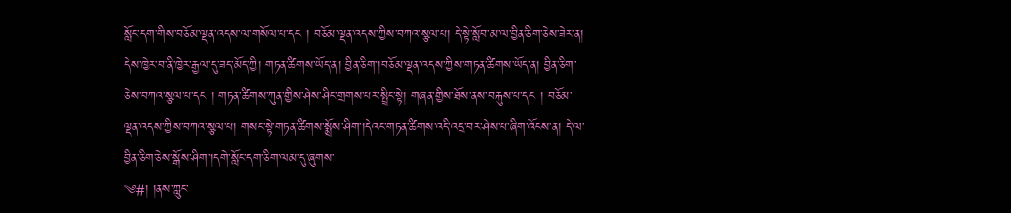སློང་དག་གིས་བཅོམ་ལྡན་འདས་ལ་གསོལ་པ་དང ། བཅོམ་ལྡན་འདས་ཀྱིས་བཀའ་སྩལ་པ། དེ་སྟེ་སློབ་མ་ལ་བྱིན་ཅིག་ཅེས་ཟེར་ན། དེས་ཁྱེར་བ་ནི་ཁྱེར་རྒྱལ་དུ་ཟད་མོད་ཀྱི། གཏན་ཚིགས་ཡོད་ན། བྱིན་ཅིག་།བཅོམ་ལྡན་འདས་ཀྱིས་གཏན་ཚིགས་ཡོད་ན། བྱིན་ཅིག་ཅེས་བཀའ་སྩལ་པ་དང ། གཏན་ཚིགས་ཀུན་གྱིས་ཤེས་ཤིང་གྲགས་པར་སྤྲིང་སྟེ། གཞན་གྱིས་ཐོས་ནས་བརྐུས་པ་དང ། བཅོམ་ལྡན་འདས་ཀྱིས་བཀའ་སྩལ་པ། གསང་སྟེ་གཏན་ཚིགས་སྨྲོས་ཤིག་།དེའང་གཏན་ཚིགས་འདི་འདྲ་བར་ཤེས་པ་ཞིག་འོངས་ན། དེ་ལ་བྱིན་ཅིག་ཅེས་སྒོས་ཤིག་།དགེ་སློང་དག་ཅིག་ལམ་དུ་ཞུགས་
༄#། །ནས་ཀླུང་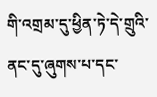གི་འགྲམ་དུ་ཕྱིན་ཏེ་དེ་གྲུའི་ནང་དུ་ཞུགས་པ་དང་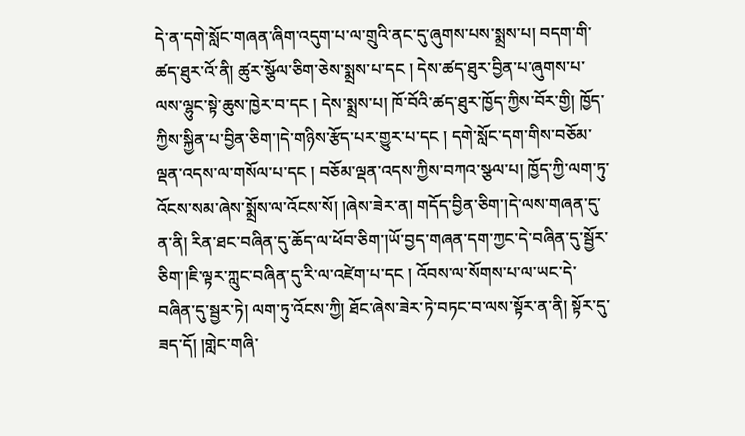དེ་ན་དགེ་སློང་གཞན་ཞིག་འདུག་པ་ལ་གྲུའི་ནང་དུ་ཞུགས་པས་སྨྲས་པ། བདག་གི་ཚད་ཐུར་འོ་ནི། ཚུར་སྩོལ་ཅིག་ཅེས་སྨྲས་པ་དང ། དེས་ཚད་ཐུར་བྱིན་པ་ཞུགས་པ་ལས་ལྷུང་སྟེ་ཆུས་ཁྱེར་བ་དང ། དེས་སྨྲས་པ། ཁོ་བོའི་ཚད་ཐུར་ཁྱོད་ཀྱིས་བོར་གྱི། ཁྱོད་ཀྱིས་སྐྱིན་པ་བྱིན་ཅིག་།དེ་གཉིས་རྩོད་པར་གྱུར་པ་དང ། དགེ་སློང་དག་གིས་བཅོམ་ལྡན་འདས་ལ་གསོལ་པ་དང ། བཅོམ་ལྡན་འདས་ཀྱིས་བཀའ་སྩལ་པ། ཁྱོད་ཀྱི་ལག་ཏུ་འོངས་སམ་ཞེས་སྨྲོས་ལ་འོངས་སོ། །ཞེས་ཟེར་ན། གདོད་བྱིན་ཅིག་།དེ་ལས་གཞན་དུ་ན་ནི། རིན་ཐང་བཞིན་དུ་ཆོད་ལ་ཕོབ་ཅིག་།ཡོ་བྱད་གཞན་དག་ཀྱང་དེ་བཞིན་དུ་སྦྱོར་ཅིག་།ཇི་ལྟར་ཀླུང་བཞིན་དུ་རི་ལ་འཛེག་པ་དང ། འོབས་ལ་སོགས་པ་ལ་ཡང་དེ་བཞིན་དུ་སྦྱར་ཏེ། ལག་ཏུ་འོངས་ཀྱི། ཐོང་ཞེས་ཟེར་ཏེ་བཏང་བ་ལས་སྟོར་ན་ནི། སྟོར་དུ་ཟད་དོ། །གླེང་གཞི་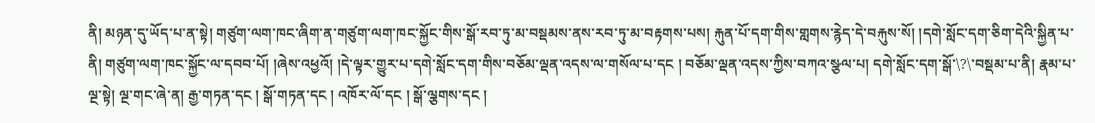ནི། མཉན་དུ་ཡོད་པ་ན་སྟེ། གཙུག་ལག་ཁང་ཞིག་ན་གཙུག་ལག་ཁང་སྐྱོང་གིས་སྒོ་རབ་ཏུ་མ་བསྡམས་ནས་རབ་ཏུ་མ་བརྟགས་པས། རྐུན་པོ་དག་གིས་གླགས་རྙེད་དེ་བརྐུས་སོ། །དགེ་སློང་དག་ཅིག་དེའི་སྐྱིན་པ་ནི། གཙུག་ལག་ཁང་སྐྱོང་ལ་དབབ་པོ། །ཞེས་འཕྱའོ། །དེ་ལྟར་གྱུར་པ་དགེ་སློང་དག་གིས་བཅོམ་ལྡན་འདས་ལ་གསོལ་པ་དང ། བཅོམ་ལྡན་འདས་ཀྱིས་བཀའ་སྩལ་པ། དགེ་སློང་དག་སྒོ་\?\་བསྡམ་པ་ནི། རྣམ་པ་ལྔ་སྟེ། ལྔ་གང་ཞེ་ན། རྒྱ་གཏན་དང ། སྒོ་གཏན་དང ། འཁོར་ལོ་དང ། སྒོ་ལྕགས་དང །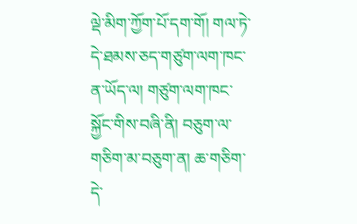ལྡེ་མིག་ཀྱོག་པོ་དག་གོ། གལ་ཏེ་དེ་ཐམས་ཅད་གཙུག་ལག་ཁང་ན་ཡོད་ལ། གཙུག་ལག་ཁང་སྐྱོང་གིས་བཞི་ནི། བཅུག་ལ་གཅིག་མ་བཅུག་ན། ཆ་གཅིག་དེ་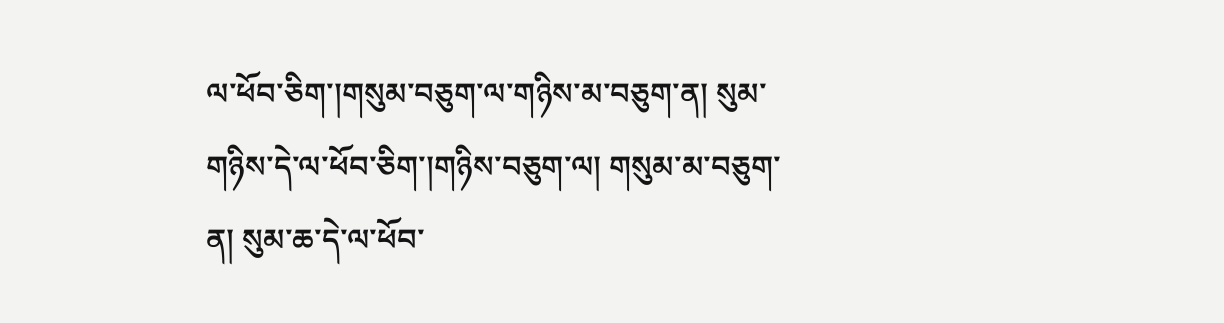ལ་ཕོབ་ཅིག་།གསུམ་བཅུག་ལ་གཉིས་མ་བཅུག་ན། སུམ་གཉིས་དེ་ལ་ཕོབ་ཅིག་།གཉིས་བཅུག་ལ། གསུམ་མ་བཅུག་ན། སུམ་ཆ་དེ་ལ་ཕོབ་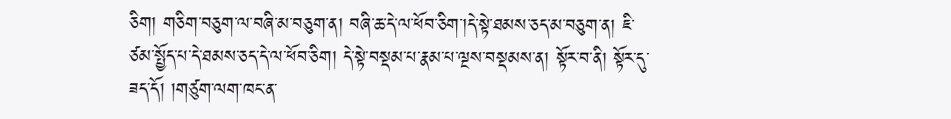ཅིག། གཅིག་བཅུག་ལ་བཞི་མ་བཅུག་ན། བཞི་ཆ་དེ་ལ་ཕོབ་ཅིག་།དེ་སྟེ་ཐམས་ཅད་མ་བཅུག་ན། ཇི་ཙམ་སྤྱོད་པ་དེ་ཐམས་ཅད་དེ་ལ་ཕོབ་ཅིག། དེ་སྟེ་བསྡམ་པ་རྣམ་པ་ལྔས་བསྡམས་ན། སྟོར་བ་ནི། སྟོར་དུ་ཟད་དོ། །གཙུག་ལག་ཁང་ན་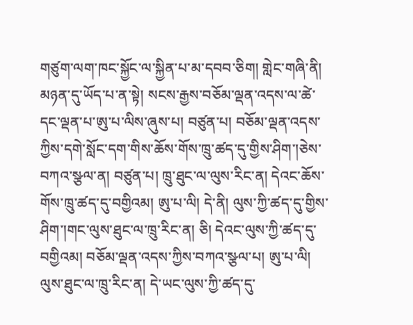གཙུག་ལག་ཁང་སྐྱོང་ལ་སྐྱིན་པ་མ་དབབ་ཅིག། གླེང་གཞི་ནི། མཉན་དུ་ཡོད་པ་ན་སྟེ། སངས་རྒྱས་བཅོམ་ལྡན་འདས་ལ་ཚེ་དང་ལྡན་པ་ཨུ་པ་ལིས་ཞུས་པ། བཙུན་པ། བཅོམ་ལྡན་འདས་ཀྱིས་དགེ་སློང་དག་གིས་ཆོས་གོས་ཁྲུ་ཚད་དུ་གྱིས་ཤིག་།ཅེས་བཀའ་སྩལ་ན། བཙུན་པ། ཁྲུ་ཐུང་ལ་ལུས་རིང་ན། དེའང་ཆོས་གོས་ཁྲུ་ཚད་དུ་བགྱིའམ། ཨུ་པ་ལི། དེ་ནི། ལུས་ཀྱི་ཚད་དུ་གྱིས་ཤིག་།གང་ལུས་ཐུང་ལ་ཁྲུ་རིང་ན། ཅི། དེའང་ལུས་ཀྱི་ཚད་དུ་བགྱིའམ། བཅོམ་ལྡན་འདས་ཀྱིས་བཀའ་སྩལ་པ། ཨུ་པ་ལི། ལུས་ཐུང་ལ་ཁྲུ་རིང་ན། དེ་ཡང་ལུས་ཀྱི་ཚད་དུ་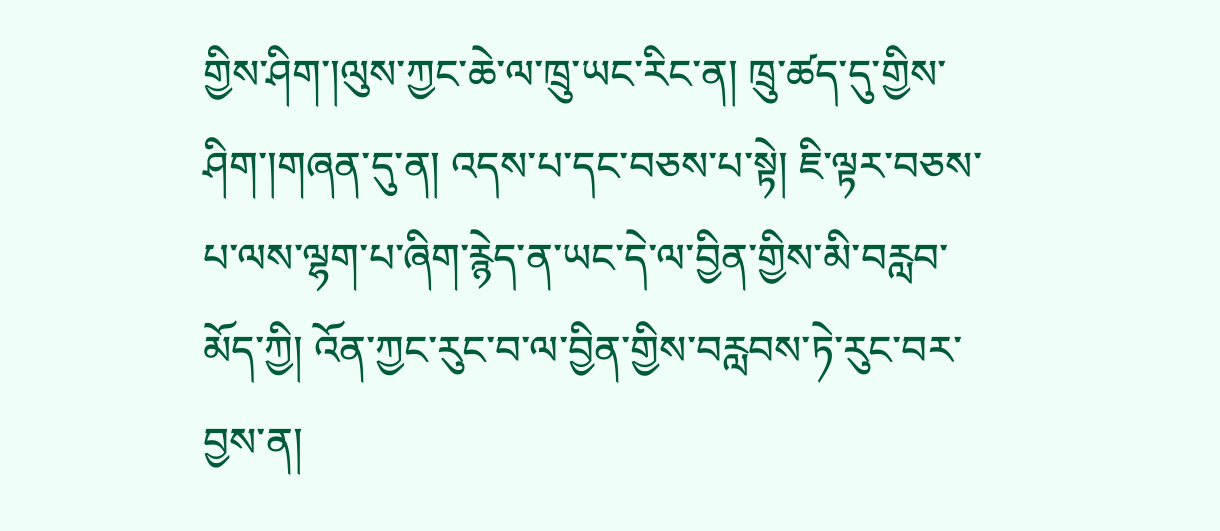གྱིས་ཤིག་།ལུས་ཀྱང་ཆེ་ལ་ཁྲུ་ཡང་རིང་ན། ཁྲུ་ཚད་དུ་གྱིས་ཤིག་།གཞན་དུ་ན། འདས་པ་དང་བཅས་པ་སྟེ། ཇི་ལྟར་བཅས་པ་ལས་ལྷག་པ་ཞིག་རྙེད་ན་ཡང་དེ་ལ་བྱིན་གྱིས་མི་བརླབ་མོད་ཀྱི། འོན་ཀྱང་རུང་བ་ལ་བྱིན་གྱིས་བརླབས་ཏེ་རུང་བར་བྱས་ན།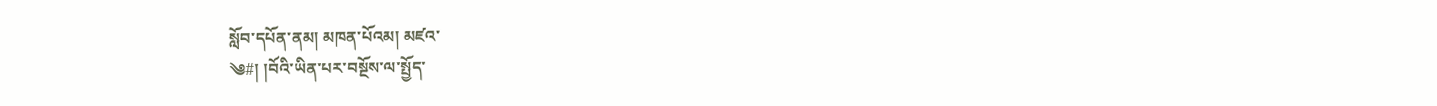སློབ་དཔོན་ནམ། མཁན་པོའམ། མཛའ་
༄#། །བོའི་ཡིན་པར་བསྔོས་ལ་སྤྱོད་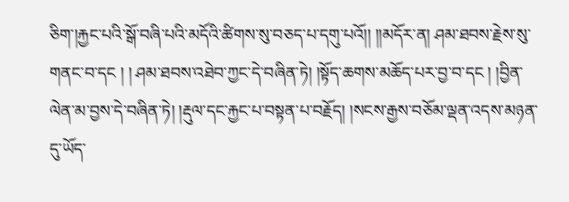ཅིག་།རྐྱང་པའི་སྒོ་བཞི་པའི་མདོའི་ཚིགས་སུ་བཅད་པ་དགུ་པའོ།། །།མདོར་ན། ཤམ་ཐབས་རྗེས་སུ་གནང་བ་དང ། ། ཤམ་ཐབས་འཐེབ་ཀྱང་དེ་བཞིན་ཏེ། །སྟོད་ཆགས་མཆོད་པར་བྱ་བ་དང ། །བྱིན་ལེན་མ་བྱས་དེ་བཞིན་ཏེ། །རྡུལ་དང་རྐྱང་པ་བསྟན་པ་བརྗོད། །སངས་རྒྱས་བཅོམ་ལྡན་འདས་མཉན་དུ་ཡོད་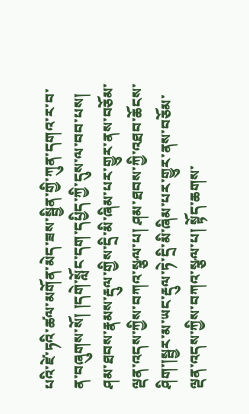པའི་ཛེ་ཏའི་ཚལ་མགོན་མེད་ཟས་སྦྱིན་གྱི་ཀུན་དགའ་ར་བ་ན་བཞུགས་སོ། །དགེ་སློང་དག་དཔྱིད་ཀྱི་དུས་ལ་བབ་པས། ཤམ་ཐབས་རྣམས་རྡུལ་གྱིས་དྲི་མི་ཞིམ་པར་གྱུར་ནས་བཅོམ་ལྡན་འདས་ཀྱིས་བཀའ་སྩལ་པ། ཤམ་ཐབས་ཀྱི་འཐབ་ཆོངས་ཤིག་།སྦྱར་མ་ཡང་རྡུལ་ཏེ་དྲི་མི་ཞིམ་པར་གྱུར་ནས་བཅོམ་ལྡན་འདས་ཀྱིས་བཀའ་སྩལ་པ། སྟོད་ཆགས་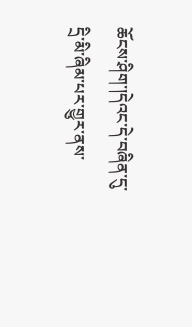ཆོངས་ཤིག་།དེའང་དེ་བཞིན་དུ་དྲི་མི་ཞིམ་པར་གྱུར་ནས་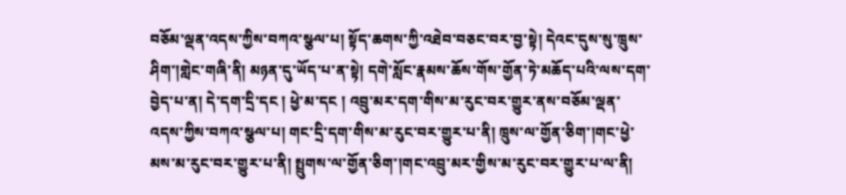བཅོམ་ལྡན་འདས་ཀྱིས་བཀའ་སྩལ་པ། སྟོད་ཆགས་ཀྱི་འཐེབ་བཅང་བར་བྱ་སྟེ། དེའང་དུས་སུ་ཁྲུས་ཤིག་།གླེང་གཞི་ནི། མཉན་དུ་ཡོད་པ་ན་སྟེ། དགེ་སློང་རྣམས་ཆོས་གོས་གྱོན་ཏེ་མཆོད་པའི་ལས་དག་བྱེད་པ་ན། དེ་དག་དྲི་དང ། ཕྱེ་མ་དང ། འབྲུ་མར་དག་གིས་མ་རུང་བར་གྱུར་ནས་བཅོམ་ལྡན་འདས་ཀྱིས་བཀའ་སྩལ་པ། གང་དྲི་དག་གིས་མ་རུང་བར་གྱུར་པ་ནི། ཁྲུས་ལ་གྱོན་ཅིག་།གང་ཕྱེ་མས་མ་རུང་བར་གྱུར་པ་ནི། སྤྲུགས་ལ་གྱོན་ཅིག་།གང་འབྲུ་མར་གྱིས་མ་རུང་བར་གྱུར་པ་ལ་ནི།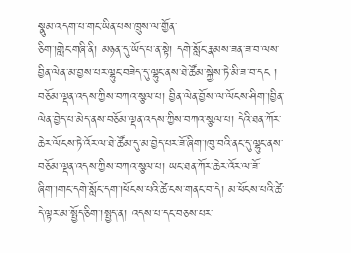སྣུམ་འདག་པ་གང་ཡིན་པས་ཁྲུས་ལ་གྱོན་
ཅིག་།གླེང་གཞི་ནི། མཉན་དུ་ཡོད་པ་ན་སྟེ། དགེ་སློང་རྣམས་ཟན་ཟ་བ་ལས་བྱིན་ལེན་མ་བྱས་པར་ལྷུང་བཟེད་དུ་ལྷུང་ནས་ཐེ་ཚོམ་སྐྱེས་ཏེ་མི་ཟ་བ་དང ། བཅོམ་ལྡན་འདས་ཀྱིས་བཀའ་སྩལ་པ། བྱིན་ལེན་བྱོས་ལ་ལོངས་ཤིག་།བྱིན་ལེན་བྱེད་པ་མེད་ནས་བཅོམ་ལྡན་འདས་ཀྱིས་བཀའ་སྩལ་པ། དེའི་ཐན་ཀོར་ཆེར་ལོངས་ཏེ་འོར་ལ་ཐེ་ཚོམ་དུ་མ་བྱེད་པར་ཟོ་ཞིག་།ཁུ་བའི་ནང་དུ་ལྷུང་ནས་བཅོམ་ལྡན་འདས་ཀྱིས་བཀའ་སྩལ་པ། ཡང་ཐན་ཀོར་ཆེར་འོར་ལ་ཟོ་ཞིག་།གང་དགེ་སློང་དག་།ཕོངས་པའི་ཚེ་ངས་གནང་བ་དེ། མ་ཕོངས་པའི་ཚེ་དེ་ལྟར་མ་སྤྱོད་ཅིག་།སྤྱད་ན། འདས་པ་དང་བཅས་པར་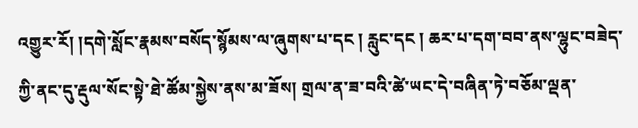འགྱུར་རོ། །དགེ་སློང་རྣམས་བསོད་སྙོམས་ལ་ཞུགས་པ་དང ། རླུང་དང ། ཆར་པ་དག་བབ་ནས་ལྷུང་བཟེད་ཀྱི་ནང་དུ་རྡུལ་སོང་སྟེ་ཐེ་ཚོམ་སྐྱེས་ནས་མ་ཟོས། གྲལ་ན་ཟ་བའི་ཚེ་ཡང་དེ་བཞིན་ཏེ་བཅོམ་ལྡན་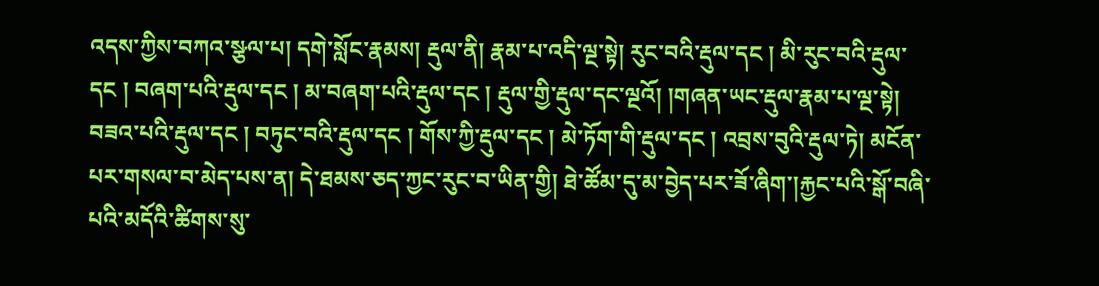འདས་ཀྱིས་བཀའ་སྩལ་པ། དགེ་སློང་རྣམས། རྡུལ་ནི། རྣམ་པ་འདི་ལྔ་སྟེ། རུང་བའི་རྡུལ་དང ། མི་རུང་བའི་རྡུལ་དང ། བཞག་པའི་རྡུལ་དང ། མ་བཞག་པའི་རྡུལ་དང ། རྡུལ་གྱི་རྡུལ་དང་ལྔའོ། །གཞན་ཡང་རྡུལ་རྣམ་པ་ལྔ་སྟེ། བཟའ་པའི་རྡུལ་དང ། བཏུང་བའི་རྡུལ་དང ། གོས་ཀྱི་རྡུལ་དང ། མེ་ཏོག་གི་རྡུལ་དང ། འབྲས་བུའི་རྡུལ་ཏེ། མངོན་པར་གསལ་བ་མེད་པས་ན། དེ་ཐམས་ཅད་ཀྱང་རུང་བ་ཡིན་གྱི། ཐེ་ཚོམ་དུ་མ་བྱེད་པར་ཟོ་ཞིག་།རྐྱང་པའི་སྒོ་བཞི་པའི་མདོའི་ཚིགས་སུ་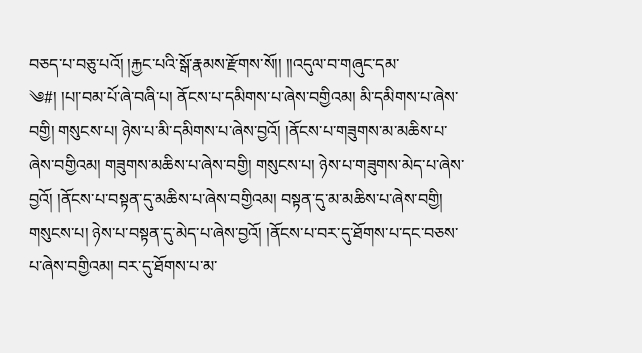བཅད་པ་བཅུ་པའོ། །རྐྱང་པའི་སྒོ་རྣམས་རྫོགས་སོ།། །།འདུལ་བ་གཞུང་དམ་
༄#། །པ།་བམ་པོ་ཞེ་བཞི་པ། ནོངས་པ་དམིགས་པ་ཞེས་བགྱིའམ། མི་དམིགས་པ་ཞེས་བགྱི། གསུངས་པ། ཉེས་པ་མི་དམིགས་པ་ཞེས་བྱའོ། །ནོངས་པ་གཟུགས་མ་མཆིས་པ་ཞེས་བགྱིའམ། གཟུགས་མཆིས་པ་ཞེས་བགྱི། གསུངས་པ། ཉེས་པ་གཟུགས་མེད་པ་ཞེས་བྱའོ། །ནོངས་པ་བསྟན་དུ་མཆིས་པ་ཞེས་བགྱིའམ། བསྟན་དུ་མ་མཆིས་པ་ཞེས་བགྱི། གསུངས་པ། ཉེས་པ་བསྟན་དུ་མེད་པ་ཞེས་བྱའོ། །ནོངས་པ་བར་དུ་ཐོགས་པ་དང་བཅས་པ་ཞེས་བགྱིའམ། བར་དུ་ཐོགས་པ་མ་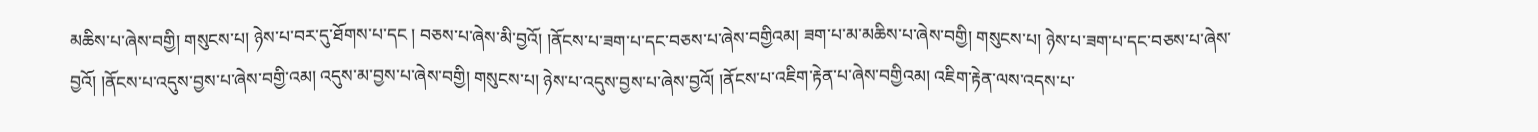མཆིས་པ་ཞེས་བགྱི། གསུངས་པ། ཉེས་པ་བར་དུ་ཐོགས་པ་དང ། བཅས་པ་ཞེས་མི་བྱའོ། །ནོངས་པ་ཟག་པ་དང་བཅས་པ་ཞེས་བགྱིའམ། ཟག་པ་མ་མཆིས་པ་ཞེས་བགྱི། གསུངས་པ། ཉེས་པ་ཟག་པ་དང་བཅས་པ་ཞེས་བྱའོ། །ནོངས་པ་འདུས་བྱས་པ་ཞེས་བགྱི་འམ། འདུས་མ་བྱས་པ་ཞེས་བགྱི། གསུངས་པ། ཉེས་པ་འདུས་བྱས་པ་ཞེས་བྱའོ། །ནོངས་པ་འཇིག་རྟེན་པ་ཞེས་བགྱིའམ། འཇིག་རྟེན་ལས་འདས་པ་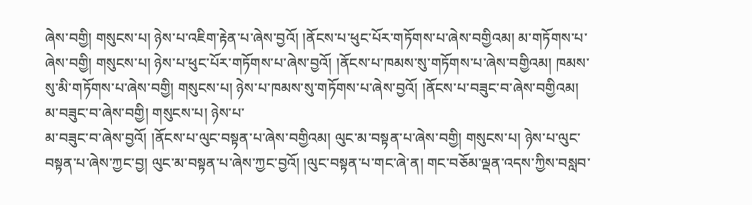ཞེས་བགྱི། གསུངས་པ། ཉེས་པ་འཇིག་རྟེན་པ་ཞེས་བྱའོ། །ནོངས་པ་ཕུང་པོར་གཏོགས་པ་ཞེས་བགྱིའམ། མ་གཏོགས་པ་ཞེས་བགྱི། གསུངས་པ། ཉེས་པ་ཕུང་པོར་གཏོགས་པ་ཞེས་བྱའོ། །ནོངས་པ་ཁམས་སུ་གཏོགས་པ་ཞེས་བགྱིའམ། ཁམས་སུ་མི་གཏོགས་པ་ཞེས་བགྱི། གསུངས་པ། ཉེས་པ་ཁམས་སུ་གཏོགས་པ་ཞེས་བྱའོ། །ནོངས་པ་བཟུང་བ་ཞེས་བགྱིའམ། མ་བཟུང་བ་ཞེས་བགྱི། གསུངས་པ། ཉེས་པ་
མ་བཟུང་བ་ཞེས་བྱའོ། །ནོངས་པ་ལུང་བསྟན་པ་ཞེས་བགྱིའམ། ལུང་མ་བསྟན་པ་ཞེས་བགྱི། གསུངས་པ། ཉེས་པ་ལུང་བསྟན་པ་ཞེས་ཀྱང་བྱ། ལུང་མ་བསྟན་པ་ཞེས་ཀྱང་བྱའོ། །ལུང་བསྟན་པ་གང་ཞེ་ན། གང་བཅོམ་ལྡན་འདས་ཀྱིས་བསླབ་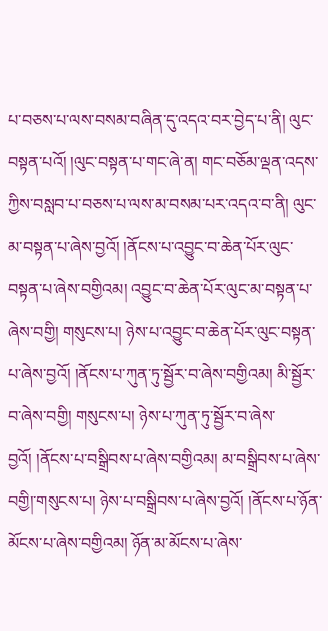པ་བཅས་པ་ལས་བསམ་བཞིན་དུ་འདའ་བར་བྱེད་པ་ནི། ལུང་བསྟན་པའོ། །ལུང་བསྟན་པ་གང་ཞེ་ན། གང་བཅོམ་ལྡན་འདས་ཀྱིས་བསླབ་པ་བཅས་པ་ལས་མ་བསམ་པར་འདའ་བ་ནི། ལུང་མ་བསྟན་པ་ཞེས་བྱའོ། །ནོངས་པ་འབྱུང་བ་ཆེན་པོར་ལུང་བསྟན་པ་ཞེས་བགྱིའམ། འབྱུང་བ་ཆེན་པོར་ལུང་མ་བསྟན་པ་ཞེས་བགྱི། གསུངས་པ། ཉེས་པ་འབྱུང་བ་ཆེན་པོར་ལུང་བསྟན་པ་ཞེས་བྱའོ། །ནོངས་པ་ཀུན་ཏུ་སྦྱོར་བ་ཞེས་བགྱིའམ། མི་སྦྱོར་བ་ཞེས་བགྱི། གསུངས་པ། ཉེས་པ་ཀུན་ཏུ་སྦྱོར་བ་ཞེས་བྱའོ། །ནོངས་པ་བསྒྲིབས་པ་ཞེས་བགྱིའམ། མ་བསྒྲིབས་པ་ཞེས་བགྱི།་གསུངས་པ། ཉེས་པ་བསྒྲིབས་པ་ཞེས་བྱའོ། །ནོངས་པ་ཉོན་མོངས་པ་ཞེས་བགྱིའམ། ཉོན་མ་མོངས་པ་ཞེས་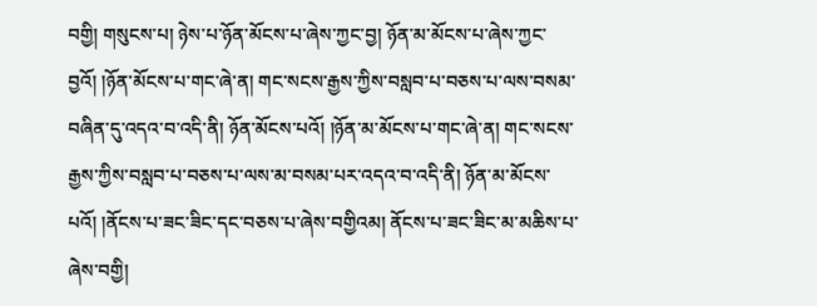བགྱི། གསུངས་པ། ཉེས་པ་ཉོན་མོངས་པ་ཞེས་ཀྱང་བྱ། ཉོན་མ་མོངས་པ་ཞེས་ཀྱང་བྱའོ། །ཉོན་མོངས་པ་གང་ཞེ་ན། གང་སངས་རྒྱས་ཀྱིས་བསླབ་པ་བཅས་པ་ལས་བསམ་བཞིན་དུ་འདའ་བ་འདི་ནི། ཉོན་མོངས་པའོ། །ཉོན་མ་མོངས་པ་གང་ཞེ་ན། གང་སངས་རྒྱས་ཀྱིས་བསླབ་པ་བཅས་པ་ལས་མ་བསམ་པར་འདའ་བ་འདི་ནི། ཉོན་མ་མོངས་པའོ། །ནོངས་པ་ཟང་ཟིང་དང་བཅས་པ་ཞེས་བགྱིའམ། ནོངས་པ་ཟང་ཟིང་མ་མཆིས་པ་ཞེས་བགྱི།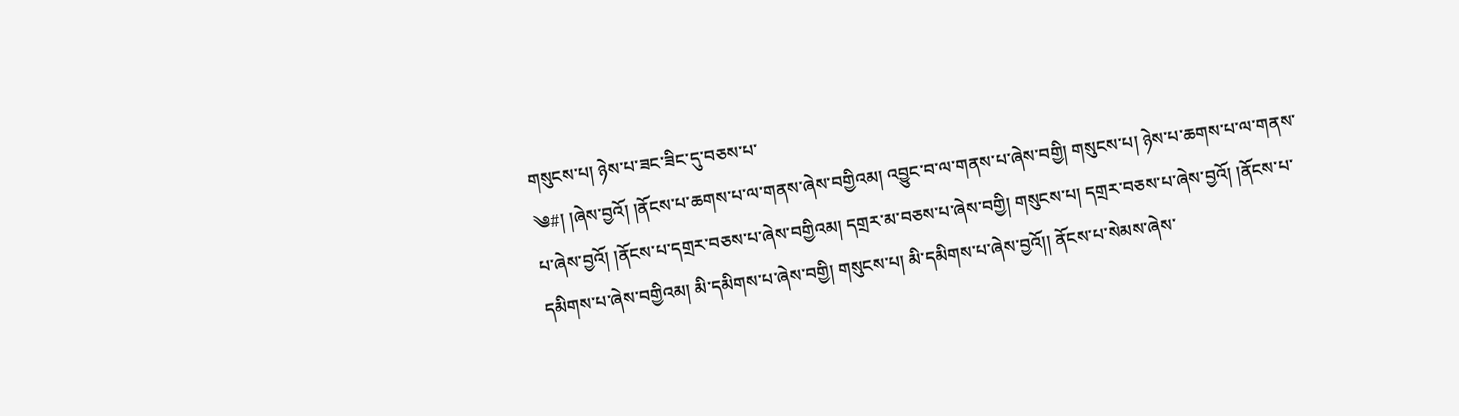གསུངས་པ། ཉེས་པ་ཟང་ཟིང་དུ་བཅས་པ་
༄#། །ཞེས་བྱའོ། །ནོངས་པ་ཆགས་པ་ལ་གནས་ཞེས་བགྱིའམ། འབྱུང་བ་ལ་གནས་པ་ཞེས་བགྱི། གསུངས་པ། ཉེས་པ་ཆགས་པ་ལ་གནས་པ་ཞེས་བྱའོ། །ནོངས་པ་དགྲར་བཅས་པ་ཞེས་བགྱིའམ། དགྲར་མ་བཅས་པ་ཞེས་བགྱི། གསུངས་པ། དགྲར་བཅས་པ་ཞེས་བྱའོ། །ནོངས་པ་དམིགས་པ་ཞེས་བགྱིའམ། མི་དམིགས་པ་ཞེས་བགྱི། གསུངས་པ། མི་དམིགས་པ་ཞེས་བྱའོ།། ནོངས་པ་སེམས་ཞེས་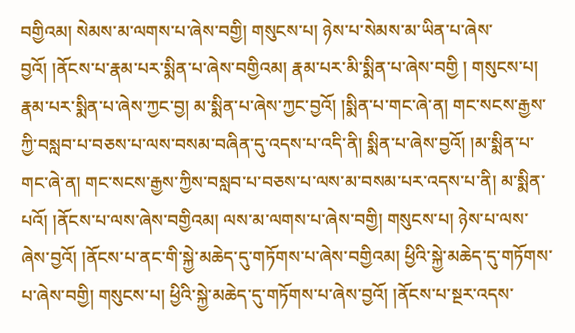བགྱིའམ། སེམས་མ་ལགས་པ་ཞེས་བགྱི། གསུངས་པ། ཉེས་པ་སེམས་མ་ཡིན་པ་ཞེས་བྱའོ། །ནོངས་པ་རྣམ་པར་སྨིན་པ་ཞེས་བགྱིའམ། རྣམ་པར་མི་སྨིན་པ་ཞེས་བགྱི ། གསུངས་པ། རྣམ་པར་སྨིན་པ་ཞེས་ཀྱང་བྱ། མ་སྨིན་པ་ཞེས་ཀྱང་བྱའོ། །སྨིན་པ་གང་ཞེ་ན། གང་སངས་རྒྱས་ཀྱི་བསླབ་པ་བཅས་པ་ལས་བསམ་བཞིན་དུ་འདས་པ་འདི་ནི། སྨིན་པ་ཞེས་བྱའོ། །མ་སྨིན་པ་གང་ཞེ་ན། གང་སངས་རྒྱས་ཀྱིས་བསླབ་པ་བཅས་པ་ལས་མ་བསམ་པར་འདས་པ་ནི། མ་སྨིན་པའོ། །ནོངས་པ་ལས་ཞེས་བགྱིའམ། ལས་མ་ལགས་པ་ཞེས་བགྱི། གསུངས་པ། ཉེས་པ་ལས་ཞེས་བྱའོ། །ནོངས་པ་ནང་གི་སྐྱེ་མཆེད་དུ་གཏོགས་པ་ཞེས་བགྱིའམ། ཕྱིའི་སྐྱེ་མཆེད་དུ་གཏོགས་པ་ཞེས་བགྱི། གསུངས་པ། ཕྱིའི་སྐྱེ་མཆེད་དུ་གཏོགས་པ་ཞེས་བྱའོ། །ནོངས་པ་སྔར་འདས་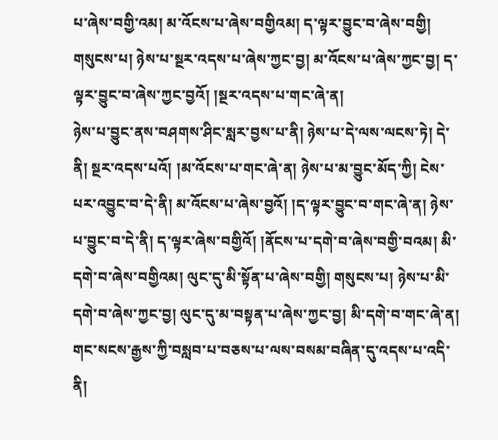པ་ཞེས་བགྱི་འམ། མ་འོངས་པ་ཞེས་བགྱིའམ། ད་ལྟར་བྱུང་བ་ཞེས་བགྱི། གསུངས་པ། ཉེས་པ་སྔར་འདས་པ་ཞེས་ཀྱང་བྱ། མ་འོངས་པ་ཞེས་ཀྱང་བྱ། ད་ལྟར་བྱུང་བ་ཞེས་ཀྱང་བྱའོ། །སྔར་འདས་པ་གང་ཞེ་ན།
ཉེས་པ་བྱུང་ནས་བཤགས་ཤིང་སླར་བྱས་པ་ནི། ཉེས་པ་དེ་ལས་ལངས་ཏེ། དེ་ནི། སྔར་འདས་པའོ། །མ་འོངས་པ་གང་ཞེ་ན། ཉེས་པ་མ་བྱུང་མོད་ཀྱི། ངེས་པར་འབྱུང་བ་དེ་ནི། མ་འོངས་པ་ཞེས་བྱའོ། །ད་ལྟར་བྱུང་བ་གང་ཞེ་ན། ཉེས་པ་བྱུང་བ་དེ་ནི། ད་ལྟར་ཞེས་བགྱིའོ། །ནོངས་པ་དགེ་བ་ཞེས་བགྱི་བའམ། མི་དགེ་བ་ཞེས་བགྱིའམ། ལུང་དུ་མི་སྟོན་པ་ཞེས་བགྱི། གསུངས་པ། ཉེས་པ་མི་དགེ་བ་ཞེས་ཀྱང་བྱ། ལུང་དུ་མ་བསྟན་པ་ཞེས་ཀྱང་བྱ། མི་དགེ་བ་གང་ཞེ་ན། གང་སངས་རྒྱས་ཀྱི་བསླབ་པ་བཅས་པ་ལས་བསམ་བཞིན་དུ་འདས་པ་འདི་ནི།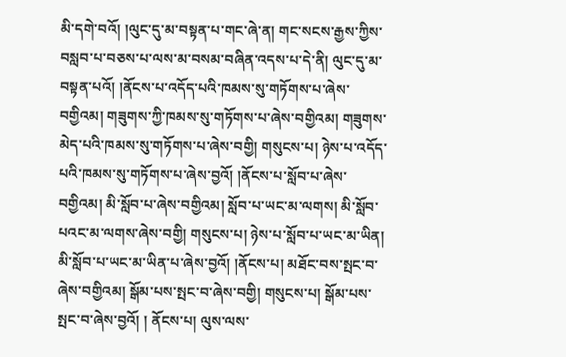མི་དགེ་བའོ། །ལུང་དུ་མ་བསྟན་པ་གང་ཞེ་ན། གང་སངས་རྒྱས་ཀྱིས་བསླབ་པ་བཅས་པ་ལས་མ་བསམ་བཞིན་འདས་པ་དེ་ནི། ལུང་དུ་མ་བསྟན་པའོ། །ནོངས་པ་འདོད་པའི་ཁམས་སུ་གཏོགས་པ་ཞེས་བགྱིའམ། གཟུགས་ཀྱི་ཁམས་སུ་གཏོགས་པ་ཞེས་བགྱིའམ། གཟུགས་མེད་པའི་ཁམས་སུ་གཏོགས་པ་ཞེས་བགྱི། གསུངས་པ། ཉེས་པ་འདོད་པའི་ཁམས་སུ་གཏོགས་པ་ཞེས་བྱའོ། །ནོངས་པ་སློབ་པ་ཞེས་བགྱིའམ། མི་སློབ་པ་ཞེས་བགྱིའམ། སློབ་པ་ཡང་མ་ལགས། མི་སློབ་པའང་མ་ལགས་ཞེས་བགྱི། གསུངས་པ། ཉེས་པ་སློབ་པ་ཡང་མ་ཡིན། མི་སློབ་པ་ཡང་མ་ཡིན་པ་ཞེས་བྱའོ། །ནོངས་པ། མཐོང་བས་སྤང་བ་ཞེས་བགྱིའམ། སྒོམ་པས་སྤང་བ་ཞེས་བགྱི། གསུངས་པ། སྒོམ་པས་སྤང་བ་ཞེས་བྱའོ། ། ནོངས་པ། ལུས་ལས་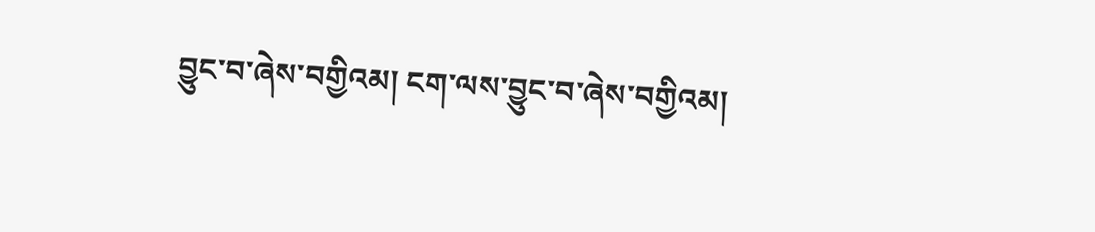བྱུང་བ་ཞེས་བགྱིའམ། ངག་ལས་བྱུང་བ་ཞེས་བགྱིའམ།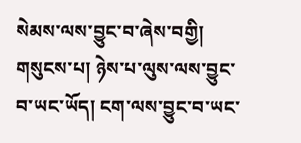སེམས་ལས་བྱུང་བ་ཞེས་བགྱི། གསུངས་པ། ཉེས་པ་ལུས་ལས་བྱུང་བ་ཡང་ཡོད། ངག་ལས་བྱུང་བ་ཡང་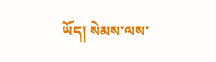ཡོད། སེམས་ལས་